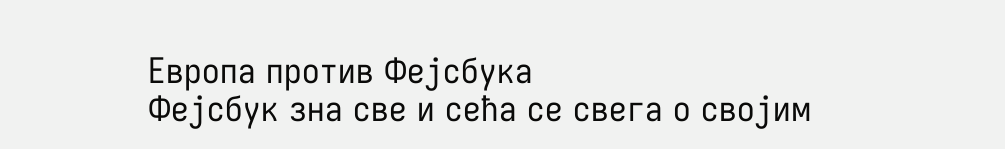Европа против Фејсбука
Фејсбук зна све и сећа се свега о својим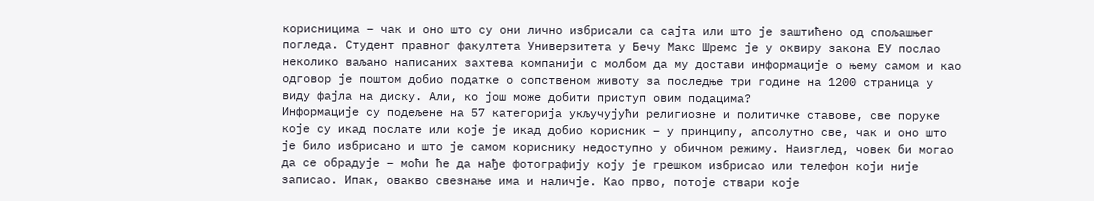корисницима – чак и оно што су они лично избрисали са сајта или што је заштићено од спољашњег погледа. Студент правног факултета Универзитета у Бечу Макс Шремс је у оквиру закона ЕУ послао неколико ваљано написаних захтева компанији с молбом да му достави информације о њему самом и као одговор је поштом добио податке о сопственом животу за последње три године на 1200 страница у виду фајла на диску. Али, ко још може добити приступ овим подацима?
Информације су подељене на 57 категорија укључујући религиозне и политичке ставове, све поруке које су икад послате или које је икад добио корисник – у принципу, апсолутно све, чак и оно што је било избрисано и што је самом кориснику недоступно у обичном режиму. Наизглед, човек би могао да се обрадује – моћи ће да нађе фотографију коју је грешком избрисао или телефон који није записао. Ипак, овакво свезнање има и наличје. Као прво, потоје ствари које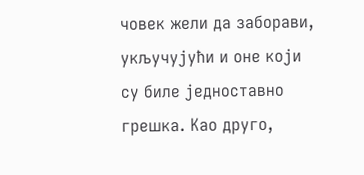човек жели да заборави, укључујући и оне који су биле једноставно грешка. Као друго,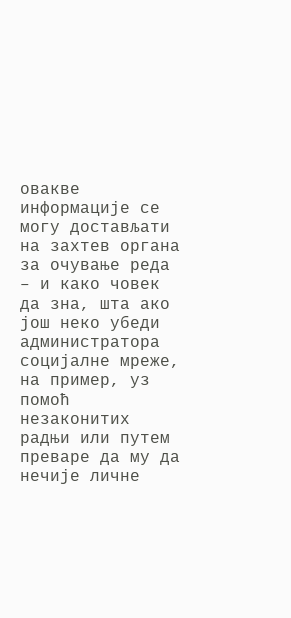овакве информације се могу достављати на захтев органа за очување реда – и како човек да зна, шта ако још неко убеди администратора социјалне мреже, на пример, уз помоћ незаконитих радњи или путем преваре да му да нечије личне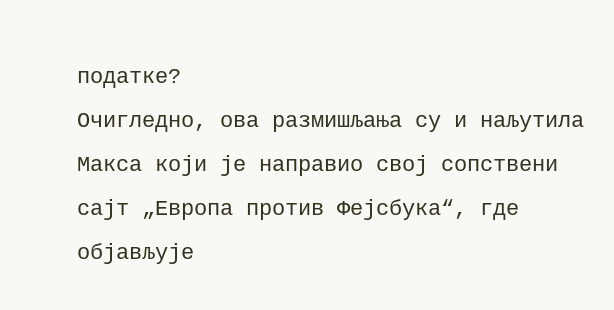податке?
Очигледно, ова размишљања су и наљутила Макса који је направио свој сопствени сајт „Европа против Фејсбука“, где објављује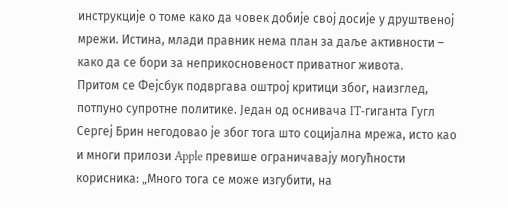инструкције о томе како да човек добије свој досије у друштвеној мрежи. Истина, млади правник нема план за даље активности – како да се бори за неприкосновеност приватног живота.
Притом се Фејсбук подвргава оштрој критици због, наизглед, потпуно супротне политике. Један од оснивача IT-гиганта Гугл Сергеј Брин негодовао је због тога што социјална мрежа, исто као и многи прилози Apple превише ограничавају могућности корисника: „Много тога се може изгубити, на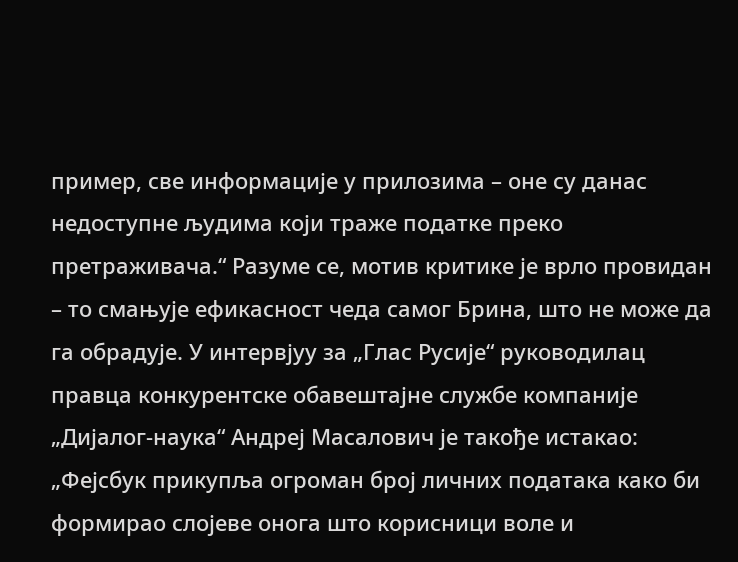пример, све информације у прилозима – оне су данас недоступне људима који траже податке преко претраживача.“ Разуме се, мотив критике је врло провидан – то смањује ефикасност чеда самог Брина, што не може да га обрадује. У интервјуу за „Глас Русије“ руководилац правца конкурентске обавештајне службе компаније „Дијалог-наука“ Андреј Масалович је такође истакао:
„Фејсбук прикупља огроман број личних података како би формирао слојеве онога што корисници воле и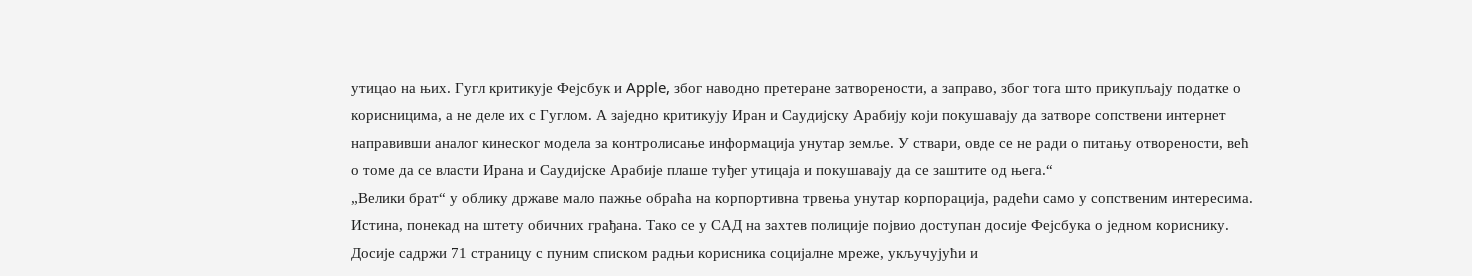утицао на њих. Гугл критикује Фејсбук и Apple, због наводно претеране затворености, а заправо, због тога што прикупљају податке о корисницима, а не деле их с Гуглом. А заједно критикују Иран и Саудијску Арабију који покушавају да затворе сопствени интернет направивши аналог кинеског модела за контролисање информација унутар земље. У ствари, овде се не ради о питању отворености, већ о томе да се власти Ирана и Саудијске Арабије плаше туђег утицаја и покушавају да се заштите од њега.“
„Велики брат“ у облику државе мало пажње обраћа на корпортивна трвења унутар корпорација, радећи само у сопственим интересима. Истина, понекад на штету обичних грађана. Тако се у САД на захтев полиције појвио доступан досије Фејсбука о једном кориснику. Досије садржи 71 страницу с пуним списком радњи корисника социјалне мреже, укључујући и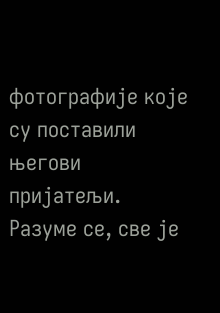фотографије које су поставили његови пријатељи. Разуме се, све је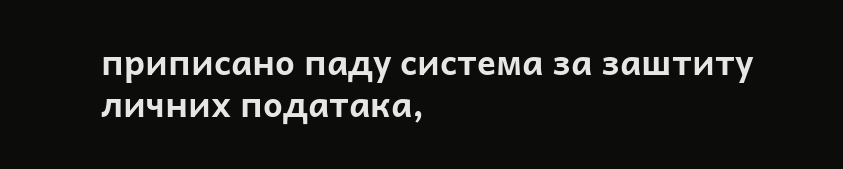приписано паду система за заштиту личних података,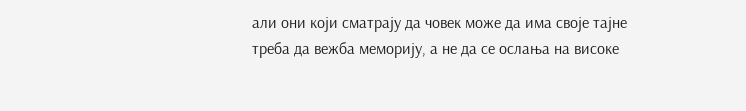али они који сматрају да човек може да има своје тајне треба да вежба меморију, а не да се ослања на високе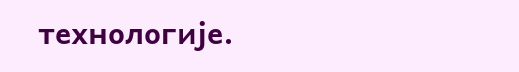технологије.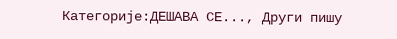Категорије:ДЕШАВА СЕ..., Други пишу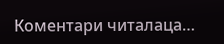Коментари читалаца…